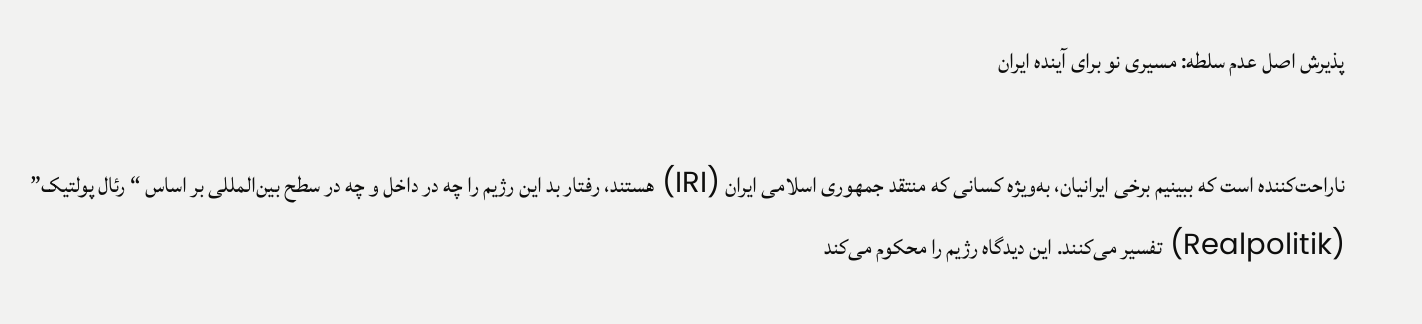پذیرش اصل عدم سلطه: مسیری نو برای آینده ایران

ناراحت‌کننده است که ببینیم برخی ایرانیان، به‌ویژه کسانی که منتقد جمهوری اسلامی ایران (IRI) هستند، رفتار بد این رژیم را چه در داخل و چه در سطح بین‌المللی بر اساس “ رئال پولتیک” (Realpolitik) تفسیر می‌کنند. این دیدگاه رژیم را محکوم می‌کند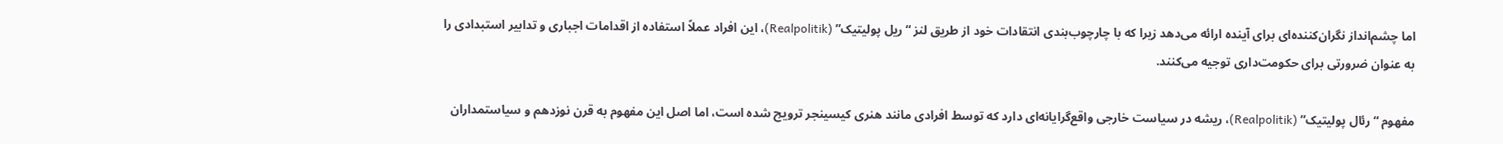اما چشم‌انداز نگران‌کننده‌ای برای آینده ارائه می‌دهد زیرا که با چارچوب‌بندی انتقادات خود از طریق لنز “ریل پولیتیک” (Realpolitik)، این افراد عملاً استفاده از اقدامات اجباری و تدابیر استبدادی را به عنوان ضرورتی برای حکومت‌داری توجیه می‌کنند.

مفهوم “رئال پولیتیک” (Realpolitik)، ریشه در سیاست خارجی واقع‌گرایانه‌ای دارد که توسط افرادی مانند هنری کیسینجر ترویج شده است، اما اصل این مفهوم به قرن نوزدهم و سیاستمداران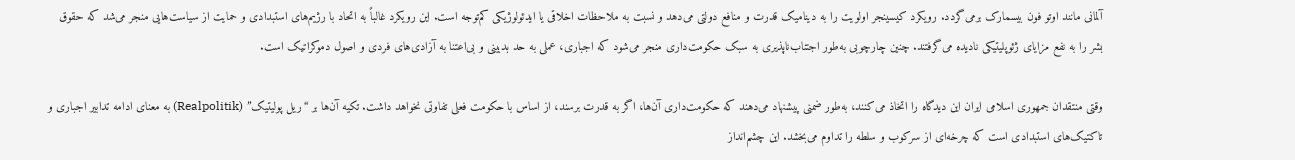آلمانی مانند اوتو فون بیسمارک برمی‌گردد. رویکرد کیسینجر اولویت را به دینامیک قدرت و منافع دولتی می‌دهد و نسبت به ملاحظات اخلاقی یا ایدئولوژیکی کم‌توجه است. این رویکرد غالباً به اتحاد با رژیم‌های استبدادی و حمایت از سیاست‌هایی منجر می‌شد که حقوق بشر را به نفع مزایای ژئوپلیتیکی نادیده می‌گرفتند. چنین چارچوبی به‌طور اجتناب‌ناپذیری به سبک حکومت‌داری منجر می‌شود که اجباری، عملی به حد بدبینی و بی‌اعتنا به آزادی‌های فردی و اصول دموکراتیک است.

وقتی منتقدان جمهوری اسلامی ایران این دیدگاه را اتخاذ می‌کنند، به‌طور ضمنی پیشنهاد می‌دهند که حکومت‌داری آن‌ها، اگر به قدرت برسند، از اساس با حکومت فعلی تفاوتی نخواهد داشت. تکیه آن‌ها بر “ریل پولیتیک” (Realpolitik) به معنای ادامه تدابیر اجباری و تاکتیک‌های استبدادی است که چرخه‌ای از سرکوب و سلطه را تداوم می‌بخشد. این چشم‌انداز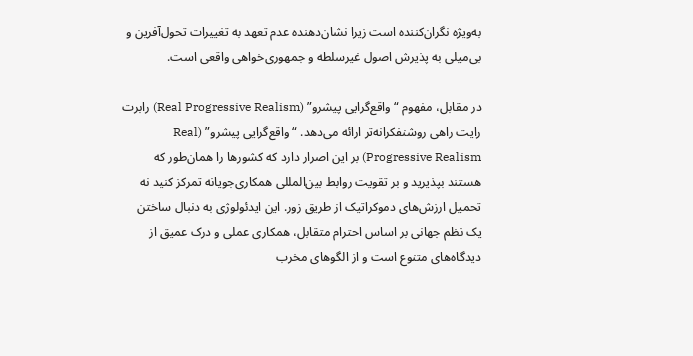به‌ویژه نگران‌کننده است زیرا نشان‌دهنده عدم تعهد به تغییرات تحول‌آفرین و بی‌میلی به پذیرش اصول غیرسلطه و جمهوری‌خواهی واقعی است.

در مقابل، مفهوم “واقع‌گرایی پیشرو” (Real Progressive Realism) رابرت رایت راهی روشنفکرانه‌تر ارائه می‌دهد. “واقع‌گرایی پیشرو” (Real Progressive Realism) بر این اصرار دارد که کشورها را همان‌طور که هستند بپذیرید و بر تقویت روابط بین‌المللی همکاری‌جویانه تمرکز کنید نه تحمیل ارزش‌های دموکراتیک از طریق زور. این ایدئولوژی به دنبال ساختن یک نظم جهانی بر اساس احترام متقابل، همکاری عملی و درک عمیق از دیدگاه‌های متنوع است و از الگوهای مخرب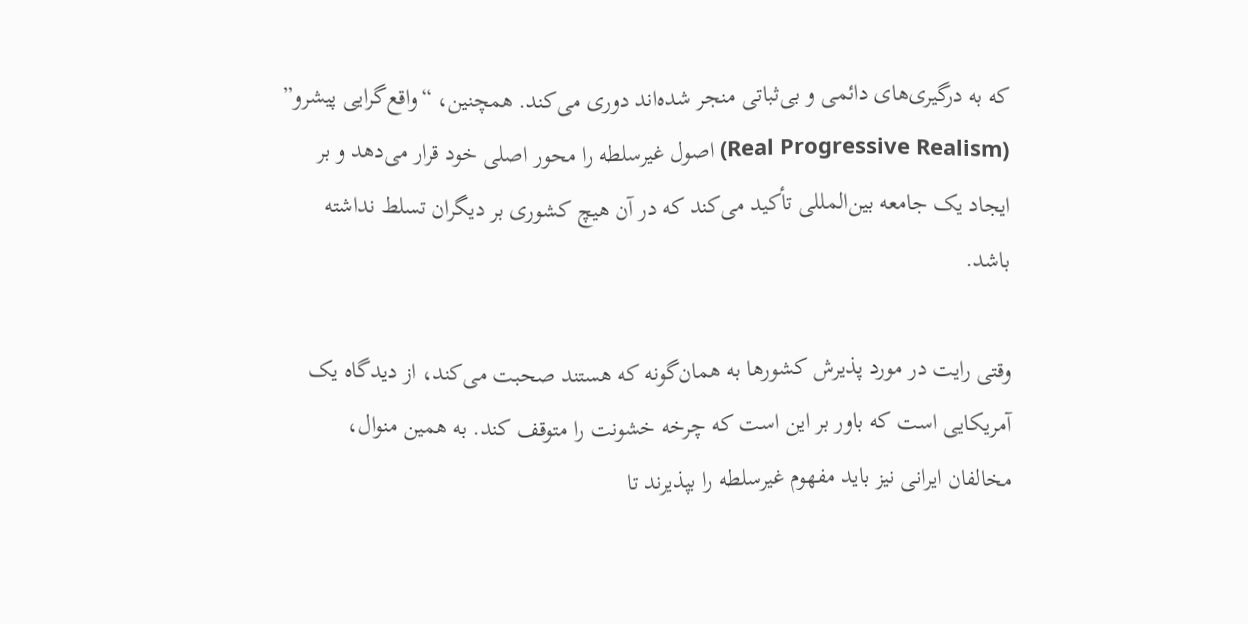که به درگیری‌های دائمی و بی‌ثباتی منجر شده‌اند دوری می‌کند. همچنین، “واقع‌گرایی پیشرو” (Real Progressive Realism) اصول غیرسلطه را محور اصلی خود قرار می‌دهد و بر ایجاد یک جامعه بین‌المللی تأکید می‌کند که در آن هیچ کشوری بر دیگران تسلط نداشته باشد.

وقتی رایت در مورد پذیرش کشورها به همان‌گونه که هستند صحبت می‌کند، از دیدگاه یک آمریکایی‌ است که باور بر این است که چرخه خشونت را متوقف کند. به همین منوال، مخالفان ایرانی نیز باید مفهوم غیرسلطه را بپذیرند تا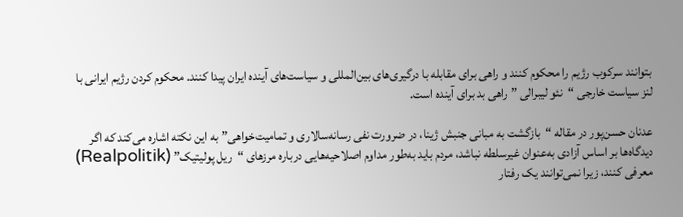بتوانند سرکوب رژیم را محکوم کنند و راهی برای مقابله با درگیری‌های بین‌المللی و سیاست‌های آینده ایران پیدا کنند. محکوم کردن رژیم ایرانی با لنز سیاست خارجی “نئو لیبرالی ” راهی بد برای آینده است.

عدنان حسن‌پور در مقاله “بازگشت به مبانی جنبش ژینا، در ضرورت نفی رسانه‌سالاری و تمامیت‌خواهی” به این نکته اشاره می‌کند که اگر دیدگاه‌ها بر اساس آزادی به‌عنوان غیرسلطه نباشد، مردم باید به‌طور مداوم اصلاحیه‌هایی درباره مرزهای “ریل پولیتیک” (Realpolitik) معرفی کنند، زیرا نمی‌توانند یک رفتار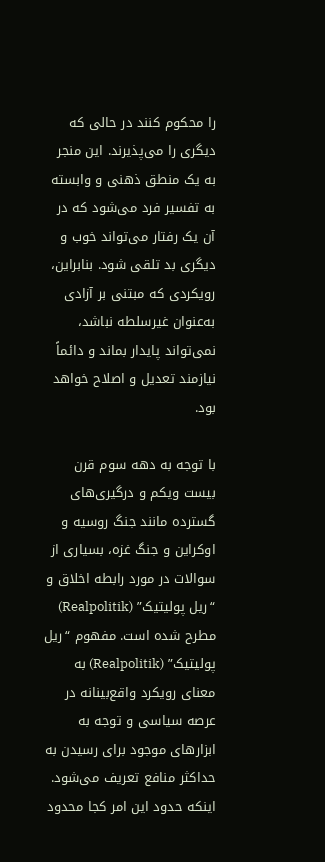را محکوم کنند در حالی که دیگری را می‌پذیرند. این منجر به یک منطق ذهنی و وابسته به تفسیر فرد می‌شود که در آن یک رفتار می‌تواند خوب و دیگری بد تلقی شود. بنابراین، رویکردی که مبتنی بر آزادی به‌عنوان غیرسلطه نباشد، نمی‌تواند پایدار بماند و دائماً نیازمند تعدیل و اصلاح خواهد بود.

با توجه به دهه سوم قرن بیست ویکم و درگیری‌های گسترده مانند جنگ روسیه و اوکراین و جنگ غزه، بسیاری از سوالات در مورد رابطه اخلاق و “ریل پولیتیک” (Realpolitik) مطرح شده است. مفهوم “ریل پولیتیک” (Realpolitik) به معنای رویکرد واقع‌بینانه در عرصه سیاسی و توجه به ابزارهای موجود برای رسیدن به حداکثر منافع تعریف می‌شود. اینکه حدود این امر کجا محدود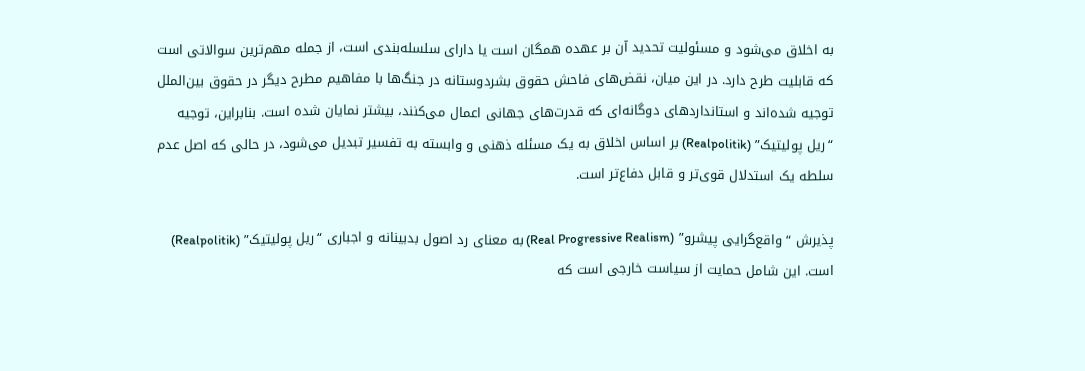به اخلاق می‌شود و مسئولیت تحدید آن بر عهده همگان است یا دارای سلسله‌بندی است، از جمله مهم‌ترین سوالاتی است که قابلیت طرح دارد. در این میان، نقض‌های فاحش حقوق بشردوستانه در جنگ‌ها با مفاهیم مطرح دیگر در حقوق بین‌الملل توجیه شده‌اند و استانداردهای دوگانه‌ای که قدرت‌های جهانی اعمال می‌کنند، بیشتر نمایان شده است. بنابراین، توجیه “ریل پولیتیک” (Realpolitik) بر اساس اخلاق به یک مسئله ذهنی و وابسته به تفسیر تبدیل می‌شود، در حالی که اصل عدم سلطه یک استدلال قوی‌تر و قابل دفاع‌تر است.

پذیرش “واقع‌گرایی پیشرو” (Real Progressive Realism) به معنای رد اصول بدبینانه و اجباری “ریل پولیتیک” (Realpolitik) است. این شامل حمایت از سیاست خارجی است که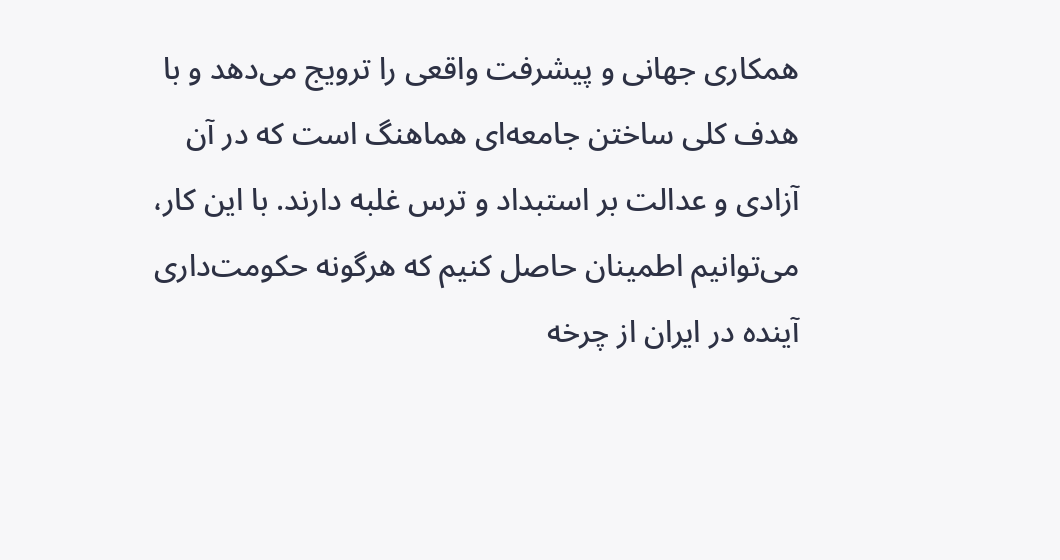همکاری جهانی و پیشرفت واقعی را ترویج می‌دهد و با هدف کلی ساختن جامعه‌ای هماهنگ است که در آن آزادی و عدالت بر استبداد و ترس غلبه دارند. با این کار، می‌توانیم اطمینان حاصل کنیم که هرگونه حکومت‌داری آینده در ایران از چرخه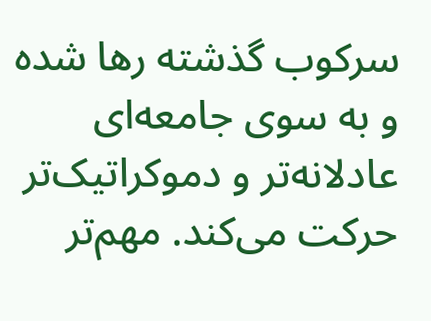سرکوب گذشته رها شده و به سوی جامعه‌ای عادلانه‌تر و دموکراتیک‌تر حرکت می‌کند. مهم‌تر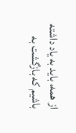از همه، باید به یاد داشته باشیم که بازگشت به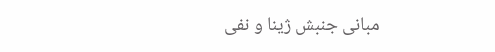مبانی جنبش ژینا و نفی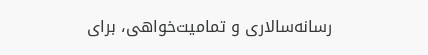رسانه‌سالاری و تمامیت‌خواهی، برای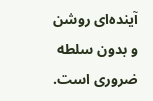آینده‌ای روشن و بدون سلطه ضروری است.